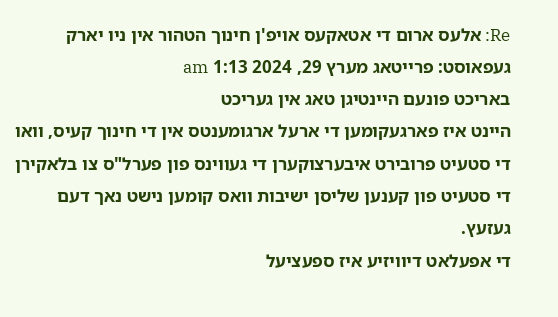Re: אלעס ארום די אטאקעס אויפ'ן חינוך הטהור אין ניו יארק
געפאוסט: פרייטאג מערץ 29, 2024 1:13 am
באריכט פונעם היינטיגן טאג אין געריכט
היינט איז פארגעקומען די ארעל ארגומענטס אין די חינוך קעיס, וואו די סטעיט פרובירט איבערצוקערן די געווינס פון פערל"ס צו בלאקירן די סטעיט פון קענען שליסן ישיבות וואס קומען נישט נאך דעם געזעץ.
די אפעלאט דיוויזיע איז ספעציעל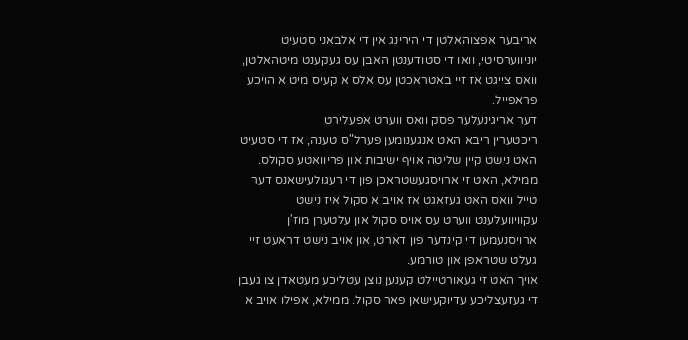אריבער אפצוהאלטן די הירינג אין די אלבאני סטעיט יוניווערסיטי, וואו די סטודענטן האבן עס געקענט מיטהאלטן, וואס צייגט אז זיי באטראכטן עס אלס א קעיס מיט א הויכע פראפייל.
דער אריגינעלער פסק וואס ווערט אפעלירט
ריכטערין ריבא האט אנגענומען פערל"ס טענה, אז די סטעיט האט נישט קיין שליטה אויף ישיבות און פריוואטע סקולס.
ממילא, האט זי ארויסגעשטראכן פון די רעגולעישאנס דער טייל וואס האט געזאגט אז אויב א סקול איז נישט עקוויוועלענט ווערט עס אויס סקול און עלטערן מוז'ן ארויסנעמען די קינדער פון דארט, און אויב נישט דראעט זיי געלט שטראפן און טורמע.
אויך האט זי געאורטיילט קענען נוצן עטליכע מעטאדן צו געבן די געזעצליכע עדיוקעישאן פאר סקול. ממילא, אפילו אויב א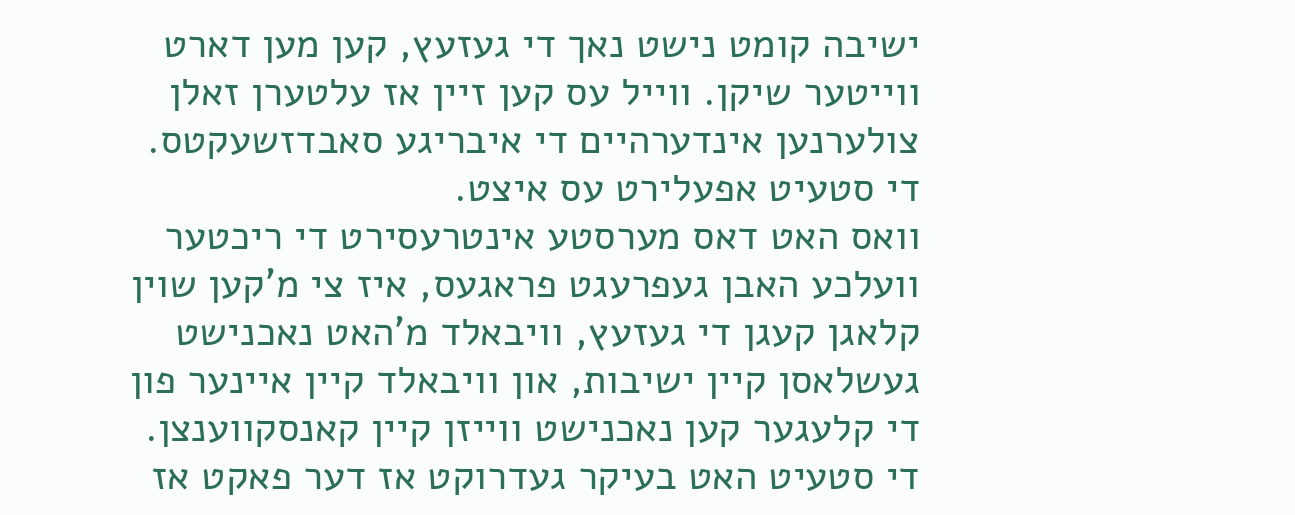ישיבה קומט נישט נאך די געזעץ, קען מען דארט ווייטער שיקן. ווייל עס קען זיין אז עלטערן זאלן צולערנען אינדערהיים די איבריגע סאבדזשעקטס.
די סטעיט אפעלירט עס איצט.
וואס האט דאס מערסטע אינטרעסירט די ריכטער וועלכע האבן געפרעגט פראגעס, איז צי מ'קען שוין קלאגן קעגן די געזעץ, וויבאלד מ'האט נאכנישט געשלאסן קיין ישיבות, און וויבאלד קיין איינער פון די קלעגער קען נאכנישט ווייזן קיין קאנסקווענצן.
די סטעיט האט בעיקר געדרוקט אז דער פאקט אז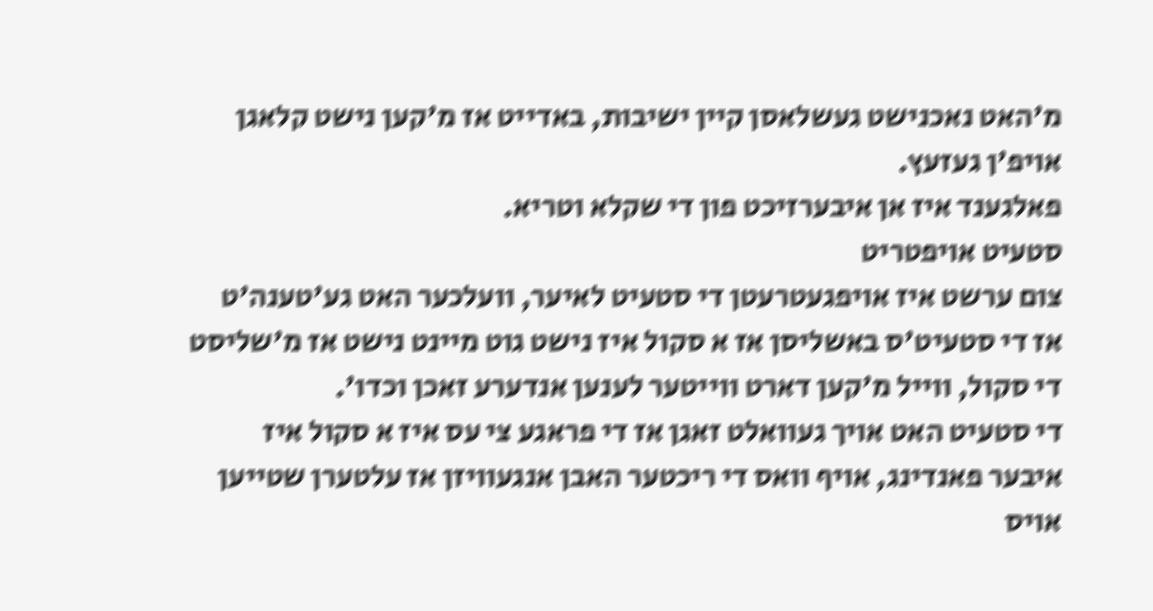מ'האט נאכנישט געשלאסן קיין ישיבות, באדייט אז מ'קען נישט קלאגן אויפ'ן געזעץ.
פאלגענד איז אן איבערזיכט פון די שקלא וטריא.
סטעיט אויפטריט
צום ערשט איז אויפגעטרעטן די סטעיט לאיער, וועלכער האט גע'טענה'ט אז די סטעיט'ס באשליסן אז א סקול איז נישט גוט מיינט נישט אז מ'שליסט די סקול, ווייל מ'קען דארט ווייטער לענען אנדערע זאכן וכדו'.
די סטעיט האט אויך געוואלט זאגן אז די פראגע צי עס איז א סקול איז איבער פאנדינג, אויף וואס די ריכטער האבן אנגעוויזן אז עלטערן שטייען אויס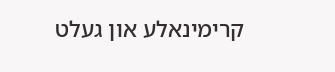קרימינאלע און געלט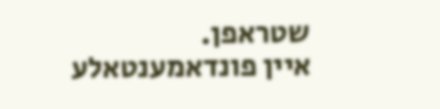שטראפן.
איין פונדאמענטאלע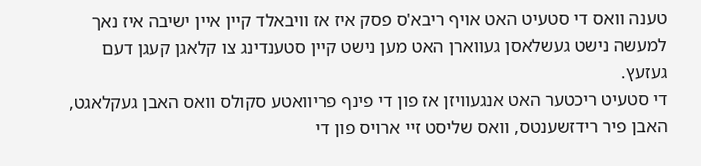טענה וואס די סטעיט האט אויף ריבא'ס פסק איז אז וויבאלד קיין איין ישיבה איז נאך למעשה נישט געשלאסן געווארן האט מען נישט קיין סטענדינג צו קלאגן קעגן דעם געזעץ.
די סטעיט ריכטער האט אנגעוויזן אז פון די פינף פריוואטע סקולס וואס האבן געקלאגט, האבן פיר רידזשענטס, וואס שליסט זיי ארויס פון די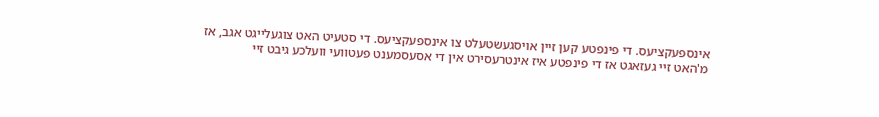אינספעקציעס. די פינפטע קען זיין אויסגעשטעלט צו אינספעקציעס. די סטעיט האט צוגעלייגט אגב, אז מ'האט זיי געזאגט אז די פינפטע איז אינטרעסירט אין די אסעסמענט פעטוועי וועלכע גיבט זיי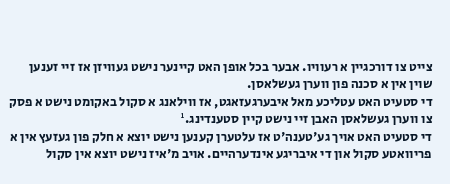צייט צו דורכגיין א רעוויו. אבער בכל אופן האט קיינער נישט געוויזן אז זיי זענען שוין אין א סכנה פון ווערן געשלאסן.
די סטעיט האט עטליכע מאל איבערגעזאגט, אז ווילאנג א סקול באקומט נישט א פסק צו ווערן געשלאסן האבן זיי נישט קיין סטענדינג.¹
די סטעיט האט אויך גע'טענה'ט אז עלטערן קענען נישט יוצא א חלק פון געזעץ אין א פריוואטע סקול און די איבריגע אינדערהיים. אויב מ'איז נישט יוצא אין סקול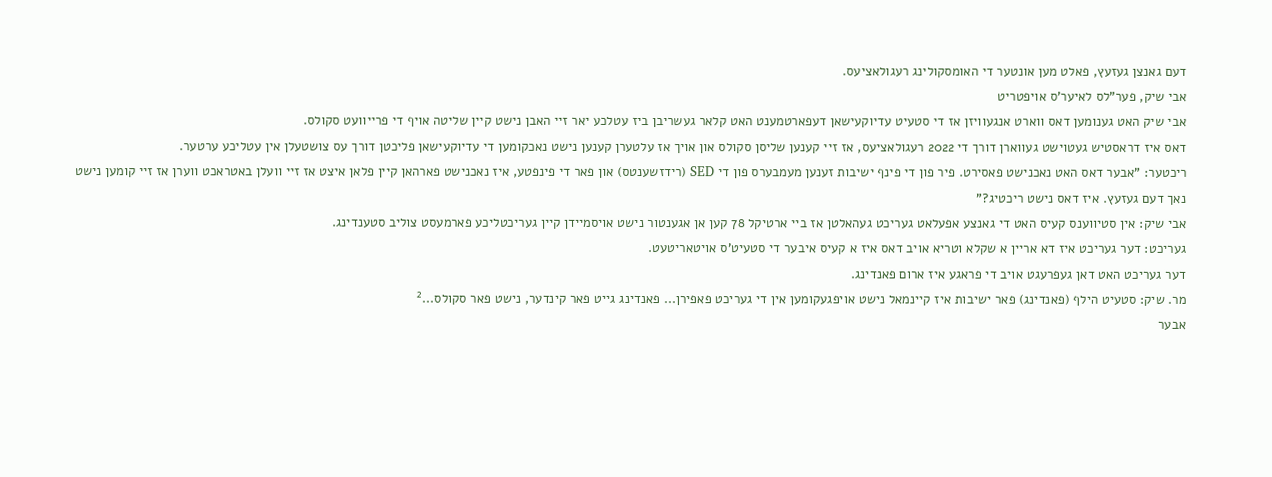דעם גאנצן געזעץ, פאלט מען אונטער די האומסקולינג רעגולאציעס.
אבי שיק, פער"לס לאיער'ס אויפטריט
אבי שיק האט גענומען דאס ווארט אנגעוויזן אז די סטעיט עדיוקעישאן דעפארטמענט האט קלאר געשריבן ביז עטלכע יאר זיי האבן נישט קיין שליטה אויף די פרייוועט סקולס.
דאס איז דראסטיש געטוישט געווארן דורך די 2022 רעגולאציעס, אז זיי קענען שליסן סקולס און אויך אז עלטערן קענען נישט נאכקומען די עדיוקעישאן פליכטן דורך עס צושטעלן אין עטליכע ערטער.
ריכטער: "אבער דאס האט נאכנישט פאסירט. פיר פון די פינף ישיבות זענען מעמבערס פון די SED (רידזשענטס) און פאר די פינפטע, איז נאכנישט פארהאן קיין פלאן איצט אז זיי וועלן באטראכט ווערן אז זיי קומען נישט נאך דעם געזעץ. איז דאס נישט ריכטיג?"
אבי שיק: אין סטיווענס קעיס האט די גאנצע אפעלאט געריכט געהאלטן אז ביי ארטיקל 78 קען אן אגענטור נישט אויסמיידן קיין געריכטליכע פארמעסט צוליב סטענדינג.
געריכט: דער געריכט איז דא אריין א שקלא וטריא אויב דאס איז א קעיס איבער די סטעיט'ס אויטאריטעט.
דער געריכט האט דאן געפרעגט אויב די פראגע איז ארום פאנדינג.
מר. שיק: סטעיט הילף (פאנדינג) פאר ישיבות איז קיינמאל נישט אויפגעקומען אין די געריכט פאפירן... פאנדינג גייט פאר קינדער, נישט פאר סקולס...²
אבער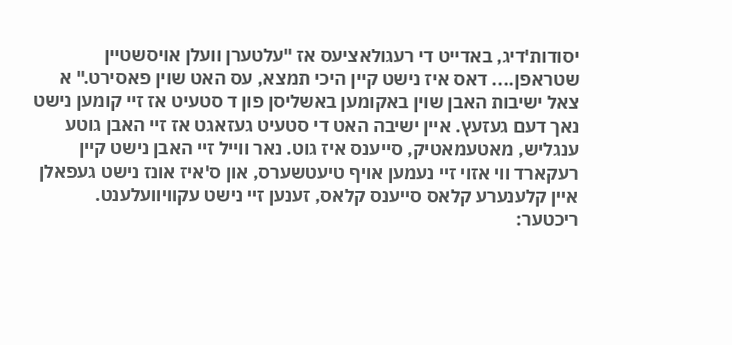יסודות'דיג, באדייט די רעגולאציעס אז "עלטערן וועלן אויסשטיין שטראפן.... דאס איז נישט קיין היכי תמצא, עס האט שוין פאסירט." א צאל ישיבות האבן שוין באקומען באשליסן פון ד סטעיט אז זיי קומען נישט נאך דעם געזעץ. איין ישיבה האט די סטעיט געזאגט אז זיי האבן גוטע ענגליש, מאטעמאטיק, סייענס איז גוט. נאר ווייל זיי האבן נישט קיין רעקארד ווי אזוי זיי נעמען אויף טיעטשערס, און ס'איז אונז נישט געפאלן איין קלענערע קלאס סייענס קלאס, זענען זיי נישט עקוויוועלענט.
ריכטער: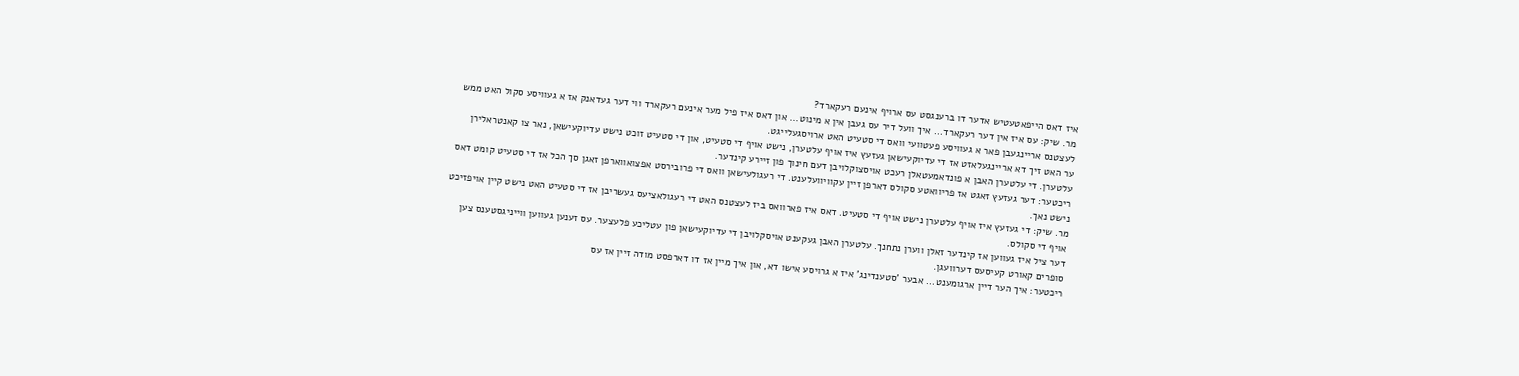איז דאס הייפאטעטיש אדער דו ברענגסט עס ארויף אינעם רעקארד?
מר. שיק: עס איז אין דער רעקארד... איך וועל דיר עס געבן אין א מינוט... און דאס איז פיל מער אינעם רעקארד ווי דער געדאנק אז א געוויסע סקול האט ממש לעצטנס אריינגעבן פאר א געוויסע פעטוועי וואס די סטעיט האט ארויסגעלייגט.
ער האט זיך דא אריינגעלאזט אז די עדיוקעישאן געזעץ איז אויף עלטערן, נישט אויף די סטעיט, און די סטעיט זוכט נישט עדיוקעישאן, נאר צו קאנטראלירן עלטערן. די עלטערן האבן א פונדאמעטאלן רעכט אויסצוקלויבן דעם חינוך פון זיירע קינדער.
ריכטער: דער געזעץ זאגט אז פריוואטע סקולס דארפן זיין עקוויוועלענט. די רעגולעישאן וואס די פרובירסט אפצואווארפן זאגן סך הכל אז די סטעיט קומט דאס נישט נאך.
מר. שיק: די געזעץ איז אויף עלטערן נישט אויף די סטעיט. דאס איז פארוואס ביז לעצטנס האט די רעגולאציעס געשריבן אז די סטעיט האט נישט קיין אויפזיכט אויף די סקולס.
דער ציל איז געווען אז קינדער זאלן ווערן נתחנך. עלטערן האבן געקענט אויסקלויבן די עדיוקעישאן פון עטליכע פלעצער. עס זענען געווען ווייניגסטענס צען סופרים קאורט קעיסעס דערוועגן.
ריכטער: איך הער דיין ארגומענט... אבער 'סטענדינג' איז א גרויסע אישו דא, און איך מיין אז דו דארפסט מודה זיין אז עס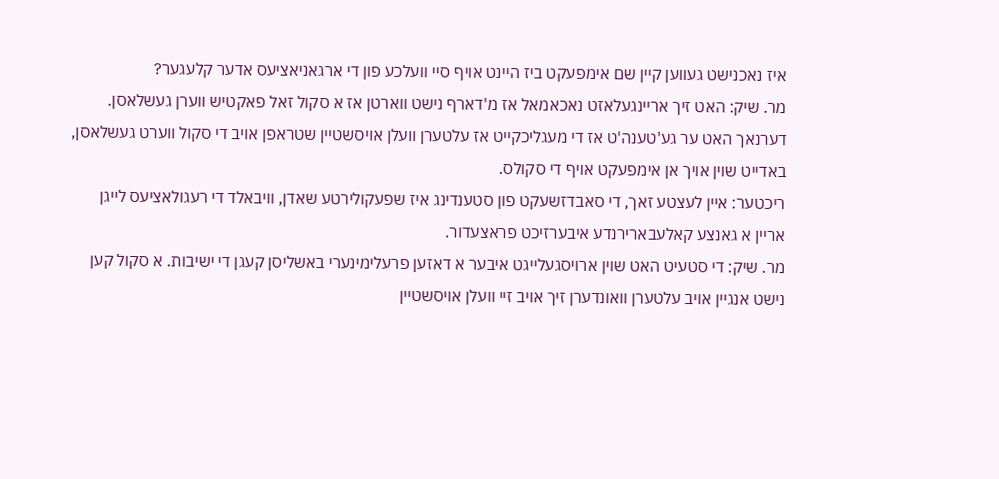איז נאכנישט געווען קיין שם אימפעקט ביז היינט אויף סיי וועלכע פון די ארגאניאציעס אדער קלעגער?
מר. שיק: האט זיך אריינגעלאזט נאכאמאל אז מ'דארף נישט ווארטן אז א סקול זאל פאקטיש ווערן געשלאסן.
דערנאך האט ער גע'טענה'ט אז די מעגליכקייט אז עלטערן וועלן אויסשטיין שטראפן אויב די סקול ווערט געשלאסן, באדייט שוין אויך אן אימפעקט אויף די סקולס.
ריכטער: איין לעצטע זאך, די סאבדזשעקט פון סטענדינג איז שפעקולירטע שאדן, וויבאלד די רעגולאציעס לייגן אריין א גאנצע קאלעבארירנדע איבערזיכט פראצעדור.
מר. שיק: די סטעיט האט שוין ארויסגעלייגט איבער א דאזען פרעלימינערי באשליסן קעגן די ישיבות. א סקול קען נישט אנגיין אויב עלטערן וואונדערן זיך אויב זיי וועלן אויסשטיין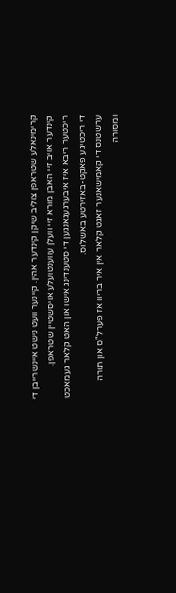קרימינאלע שטראפן צוליב שיקן קינדער אהין. קיינער וועט נישט איינשרייבן די קינדער אויב זיי האבן מורא זיי וועלן עווענטועלע אויסשטיין שטראפן.
ריכטער ריבא איז איבערגעגאנגען די סטענדינג אישו און האט קלאר געמאכט די ריכטיגע פאקט-באזירטע באשלוס.
ערשטנס די קאמישאנער זאגט קלאר אין איר בריוו אז פערל"ס און תורה ומסורה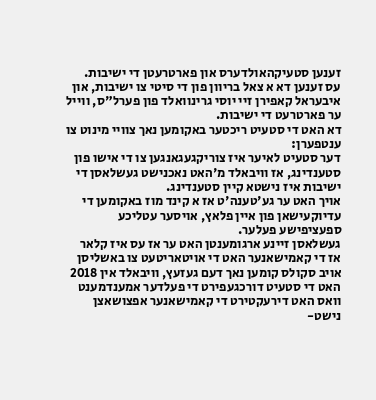זענען סטעיקהאולדערס און פארטרעטן די ישיבות.
עס זענען דא א צאל בריוון פון די סיטי צו ישיבות, און איבעראל קאפירן זיי יוסי גרינוואלד פון פערל"ס, ווייל ער פארטרעט די ישיבות.
דא האט די סטעיט ריכטער באקומען נאך צוויי מינוט צו ענטפערן:
דער סטעיט לאיער איז צוריקגעגאנגען צו די אישו פון סטענדינג, אז וויבאלד מ'האט נאכנישט געשלאסן די ישיבות איז נישטא קיין סטענדינג.
אויך האט ער גע'טענה'ט אז א קינד מוז באקומען די עדיוקעישאן פון איין פלאץ, אויסער עטליכע ספעציפישע פעלער.
געשלאסן זיינע ארגומענטן האט ער אז עס איז קלאר אז די קאמישאנער האט די אויטאריטעט צו באשליסן אויב סקולס קומען נאך דעם געזעץ, וויבאלד אין 2018 האט די סטעיט דורכגעפירט די פעלדער אמענדמענט וואס האט דירעקטירט די קאמישאנער אפצושאצן נישט-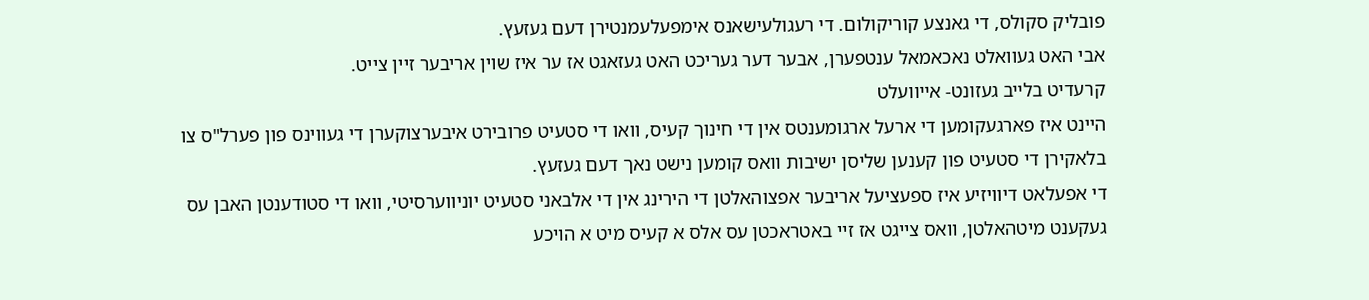פובליק סקולס, די גאנצע קוריקולום. די רעגולעישאנס אימפעלעמנטירן דעם געזעץ.
אבי האט געוואלט נאכאמאל ענטפערן, אבער דער געריכט האט געזאגט אז ער איז שוין אריבער זיין צייט.
קרעדיט בלייב געזונט- אייוועלט
היינט איז פארגעקומען די ארעל ארגומענטס אין די חינוך קעיס, וואו די סטעיט פרובירט איבערצוקערן די געווינס פון פערל"ס צו בלאקירן די סטעיט פון קענען שליסן ישיבות וואס קומען נישט נאך דעם געזעץ.
די אפעלאט דיוויזיע איז ספעציעל אריבער אפצוהאלטן די הירינג אין די אלבאני סטעיט יוניווערסיטי, וואו די סטודענטן האבן עס געקענט מיטהאלטן, וואס צייגט אז זיי באטראכטן עס אלס א קעיס מיט א הויכע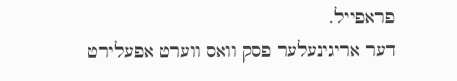פראפייל.
דער אריגינעלער פסק וואס ווערט אפעלירט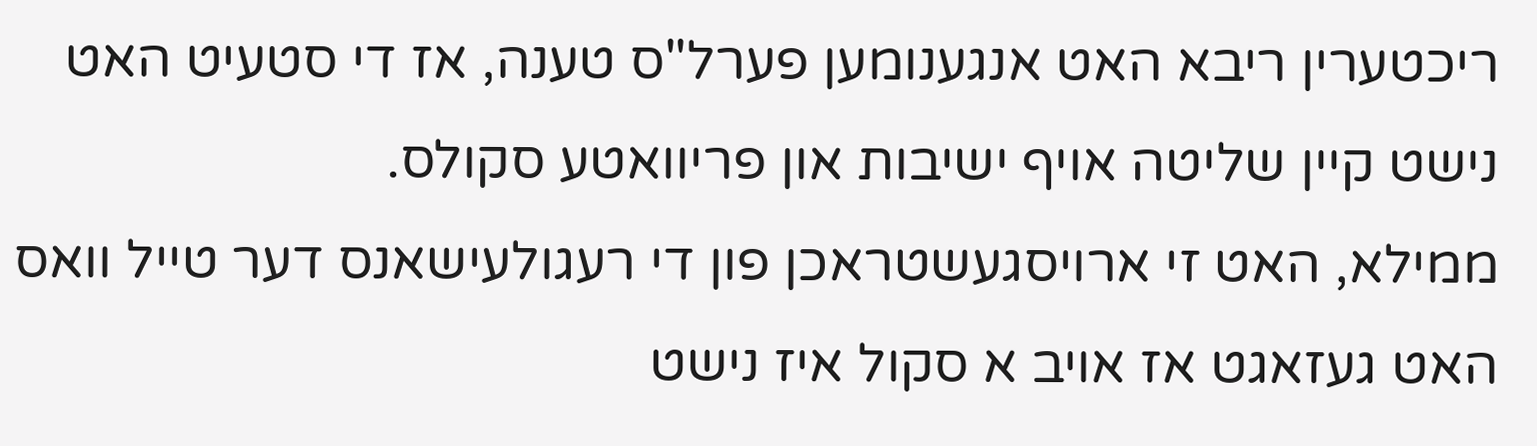ריכטערין ריבא האט אנגענומען פערל"ס טענה, אז די סטעיט האט נישט קיין שליטה אויף ישיבות און פריוואטע סקולס.
ממילא, האט זי ארויסגעשטראכן פון די רעגולעישאנס דער טייל וואס האט געזאגט אז אויב א סקול איז נישט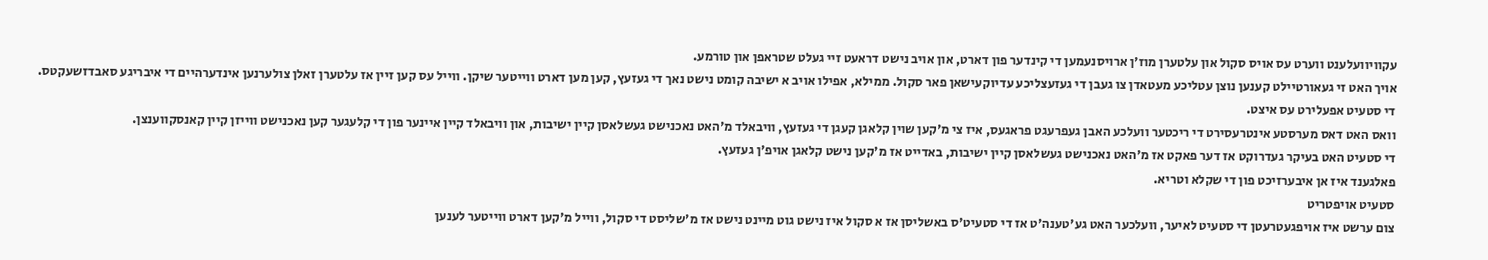עקוויוועלענט ווערט עס אויס סקול און עלטערן מוז'ן ארויסנעמען די קינדער פון דארט, און אויב נישט דראעט זיי געלט שטראפן און טורמע.
אויך האט זי געאורטיילט קענען נוצן עטליכע מעטאדן צו געבן די געזעצליכע עדיוקעישאן פאר סקול. ממילא, אפילו אויב א ישיבה קומט נישט נאך די געזעץ, קען מען דארט ווייטער שיקן. ווייל עס קען זיין אז עלטערן זאלן צולערנען אינדערהיים די איבריגע סאבדזשעקטס.
די סטעיט אפעלירט עס איצט.
וואס האט דאס מערסטע אינטרעסירט די ריכטער וועלכע האבן געפרעגט פראגעס, איז צי מ'קען שוין קלאגן קעגן די געזעץ, וויבאלד מ'האט נאכנישט געשלאסן קיין ישיבות, און וויבאלד קיין איינער פון די קלעגער קען נאכנישט ווייזן קיין קאנסקווענצן.
די סטעיט האט בעיקר געדרוקט אז דער פאקט אז מ'האט נאכנישט געשלאסן קיין ישיבות, באדייט אז מ'קען נישט קלאגן אויפ'ן געזעץ.
פאלגענד איז אן איבערזיכט פון די שקלא וטריא.
סטעיט אויפטריט
צום ערשט איז אויפגעטרעטן די סטעיט לאיער, וועלכער האט גע'טענה'ט אז די סטעיט'ס באשליסן אז א סקול איז נישט גוט מיינט נישט אז מ'שליסט די סקול, ווייל מ'קען דארט ווייטער לענען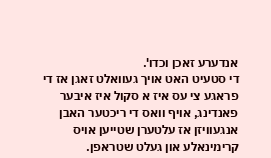אנדערע זאכן וכדו'.
די סטעיט האט אויך געוואלט זאגן אז די פראגע צי עס איז א סקול איז איבער פאנדינג, אויף וואס די ריכטער האבן אנגעוויזן אז עלטערן שטייען אויס קרימינאלע און געלט שטראפן.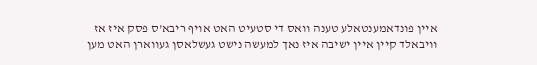איין פונדאמענטאלע טענה וואס די סטעיט האט אויף ריבא'ס פסק איז אז וויבאלד קיין איין ישיבה איז נאך למעשה נישט געשלאסן געווארן האט מען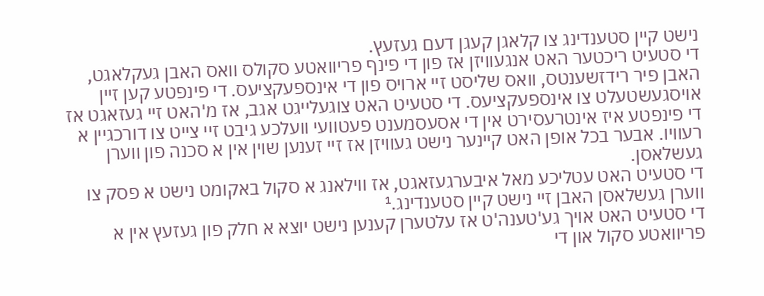נישט קיין סטענדינג צו קלאגן קעגן דעם געזעץ.
די סטעיט ריכטער האט אנגעוויזן אז פון די פינף פריוואטע סקולס וואס האבן געקלאגט, האבן פיר רידזשענטס, וואס שליסט זיי ארויס פון די אינספעקציעס. די פינפטע קען זיין אויסגעשטעלט צו אינספעקציעס. די סטעיט האט צוגעלייגט אגב, אז מ'האט זיי געזאגט אז די פינפטע איז אינטרעסירט אין די אסעסמענט פעטוועי וועלכע גיבט זיי צייט צו דורכגיין א רעוויו. אבער בכל אופן האט קיינער נישט געוויזן אז זיי זענען שוין אין א סכנה פון ווערן געשלאסן.
די סטעיט האט עטליכע מאל איבערגעזאגט, אז ווילאנג א סקול באקומט נישט א פסק צו ווערן געשלאסן האבן זיי נישט קיין סטענדינג.¹
די סטעיט האט אויך גע'טענה'ט אז עלטערן קענען נישט יוצא א חלק פון געזעץ אין א פריוואטע סקול און די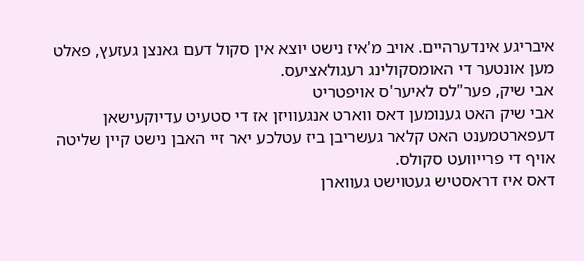איבריגע אינדערהיים. אויב מ'איז נישט יוצא אין סקול דעם גאנצן געזעץ, פאלט מען אונטער די האומסקולינג רעגולאציעס.
אבי שיק, פער"לס לאיער'ס אויפטריט
אבי שיק האט גענומען דאס ווארט אנגעוויזן אז די סטעיט עדיוקעישאן דעפארטמענט האט קלאר געשריבן ביז עטלכע יאר זיי האבן נישט קיין שליטה אויף די פרייוועט סקולס.
דאס איז דראסטיש געטוישט געווארן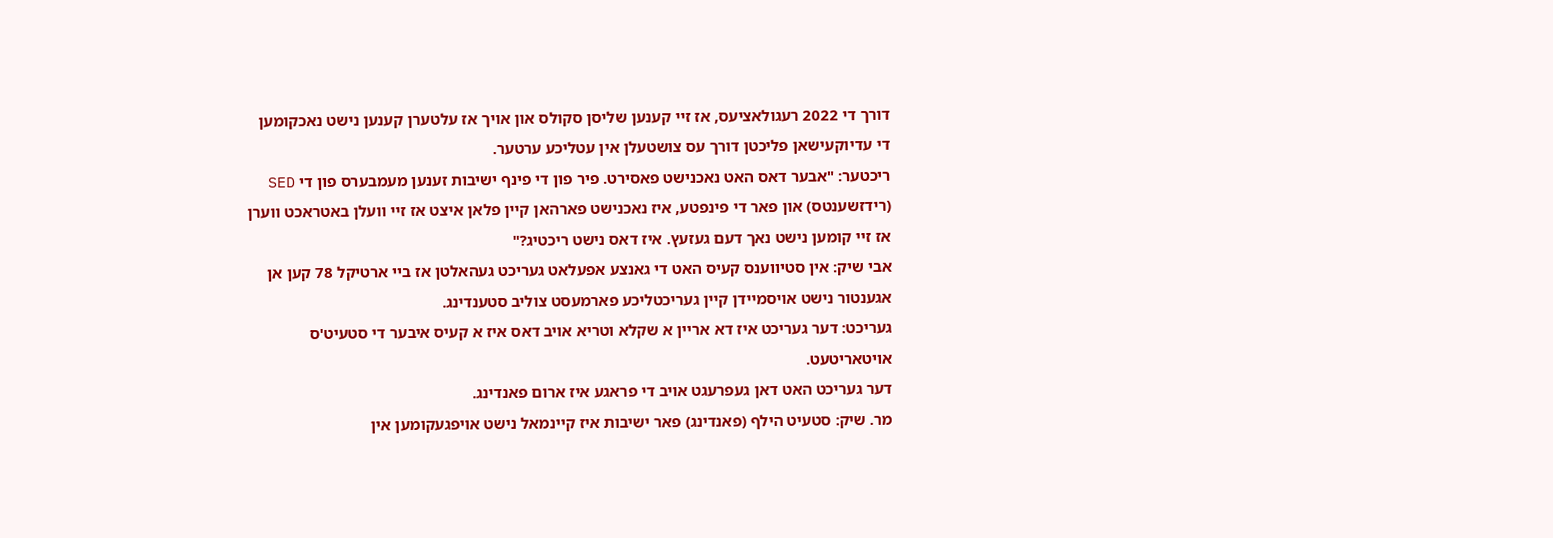דורך די 2022 רעגולאציעס, אז זיי קענען שליסן סקולס און אויך אז עלטערן קענען נישט נאכקומען די עדיוקעישאן פליכטן דורך עס צושטעלן אין עטליכע ערטער.
ריכטער: "אבער דאס האט נאכנישט פאסירט. פיר פון די פינף ישיבות זענען מעמבערס פון די SED (רידזשענטס) און פאר די פינפטע, איז נאכנישט פארהאן קיין פלאן איצט אז זיי וועלן באטראכט ווערן אז זיי קומען נישט נאך דעם געזעץ. איז דאס נישט ריכטיג?"
אבי שיק: אין סטיווענס קעיס האט די גאנצע אפעלאט געריכט געהאלטן אז ביי ארטיקל 78 קען אן אגענטור נישט אויסמיידן קיין געריכטליכע פארמעסט צוליב סטענדינג.
געריכט: דער געריכט איז דא אריין א שקלא וטריא אויב דאס איז א קעיס איבער די סטעיט'ס אויטאריטעט.
דער געריכט האט דאן געפרעגט אויב די פראגע איז ארום פאנדינג.
מר. שיק: סטעיט הילף (פאנדינג) פאר ישיבות איז קיינמאל נישט אויפגעקומען אין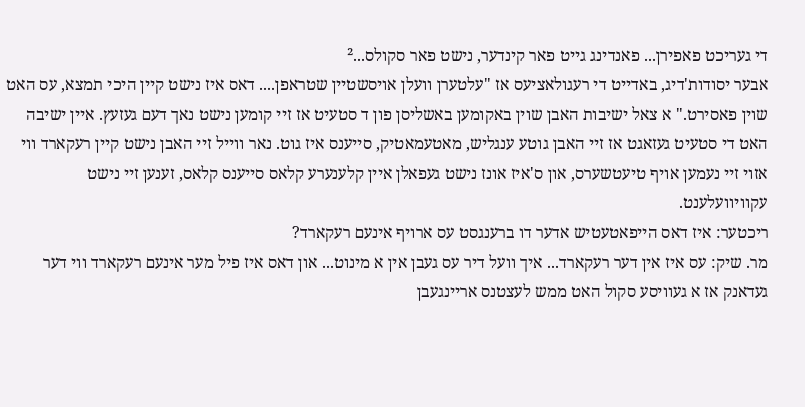די געריכט פאפירן... פאנדינג גייט פאר קינדער, נישט פאר סקולס...²
אבער יסודות'דיג, באדייט די רעגולאציעס אז "עלטערן וועלן אויסשטיין שטראפן.... דאס איז נישט קיין היכי תמצא, עס האט שוין פאסירט." א צאל ישיבות האבן שוין באקומען באשליסן פון ד סטעיט אז זיי קומען נישט נאך דעם געזעץ. איין ישיבה האט די סטעיט געזאגט אז זיי האבן גוטע ענגליש, מאטעמאטיק, סייענס איז גוט. נאר ווייל זיי האבן נישט קיין רעקארד ווי אזוי זיי נעמען אויף טיעטשערס, און ס'איז אונז נישט געפאלן איין קלענערע קלאס סייענס קלאס, זענען זיי נישט עקוויוועלענט.
ריכטער: איז דאס הייפאטעטיש אדער דו ברענגסט עס ארויף אינעם רעקארד?
מר. שיק: עס איז אין דער רעקארד... איך וועל דיר עס געבן אין א מינוט... און דאס איז פיל מער אינעם רעקארד ווי דער געדאנק אז א געוויסע סקול האט ממש לעצטנס אריינגעבן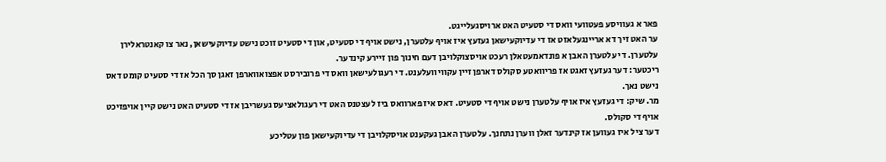פאר א געוויסע פעטוועי וואס די סטעיט האט ארויסגעלייגט.
ער האט זיך דא אריינגעלאזט אז די עדיוקעישאן געזעץ איז אויף עלטערן, נישט אויף די סטעיט, און די סטעיט זוכט נישט עדיוקעישאן, נאר צו קאנטראלירן עלטערן. די עלטערן האבן א פונדאמעטאלן רעכט אויסצוקלויבן דעם חינוך פון זיירע קינדער.
ריכטער: דער געזעץ זאגט אז פריוואטע סקולס דארפן זיין עקוויוועלענט. די רעגולעישאן וואס די פרובירסט אפצואווארפן זאגן סך הכל אז די סטעיט קומט דאס נישט נאך.
מר. שיק: די געזעץ איז אויף עלטערן נישט אויף די סטעיט. דאס איז פארוואס ביז לעצטנס האט די רעגולאציעס געשריבן אז די סטעיט האט נישט קיין אויפזיכט אויף די סקולס.
דער ציל איז געווען אז קינדער זאלן ווערן נתחנך. עלטערן האבן געקענט אויסקלויבן די עדיוקעישאן פון עטליכע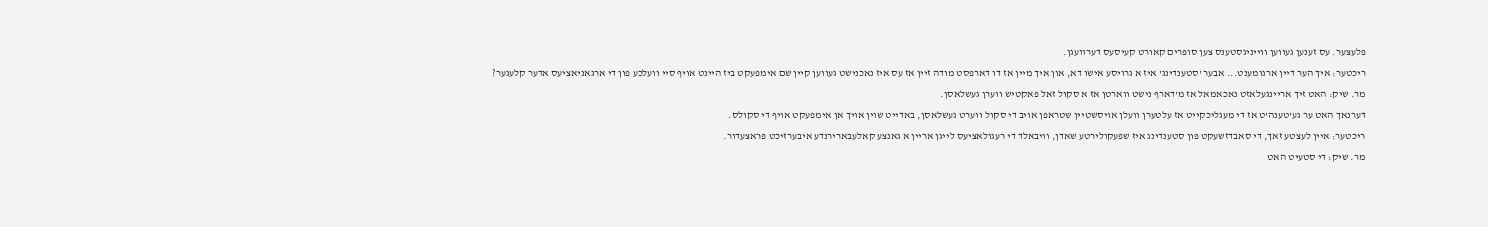פלעצער. עס זענען געווען ווייניגסטענס צען סופרים קאורט קעיסעס דערוועגן.
ריכטער: איך הער דיין ארגומענט... אבער 'סטענדינג' איז א גרויסע אישו דא, און איך מיין אז דו דארפסט מודה זיין אז עס איז נאכנישט געווען קיין שם אימפעקט ביז היינט אויף סיי וועלכע פון די ארגאניאציעס אדער קלעגער?
מר. שיק: האט זיך אריינגעלאזט נאכאמאל אז מ'דארף נישט ווארטן אז א סקול זאל פאקטיש ווערן געשלאסן.
דערנאך האט ער גע'טענה'ט אז די מעגליכקייט אז עלטערן וועלן אויסשטיין שטראפן אויב די סקול ווערט געשלאסן, באדייט שוין אויך אן אימפעקט אויף די סקולס.
ריכטער: איין לעצטע זאך, די סאבדזשעקט פון סטענדינג איז שפעקולירטע שאדן, וויבאלד די רעגולאציעס לייגן אריין א גאנצע קאלעבארירנדע איבערזיכט פראצעדור.
מר. שיק: די סטעיט האט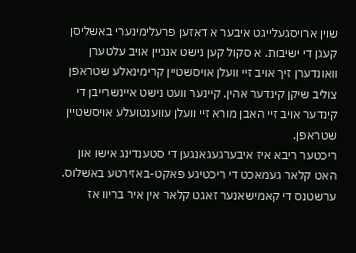שוין ארויסגעלייגט איבער א דאזען פרעלימינערי באשליסן קעגן די ישיבות. א סקול קען נישט אנגיין אויב עלטערן וואונדערן זיך אויב זיי וועלן אויסשטיין קרימינאלע שטראפן צוליב שיקן קינדער אהין. קיינער וועט נישט איינשרייבן די קינדער אויב זיי האבן מורא זיי וועלן עווענטועלע אויסשטיין שטראפן.
ריכטער ריבא איז איבערגעגאנגען די סטענדינג אישו און האט קלאר געמאכט די ריכטיגע פאקט-באזירטע באשלוס.
ערשטנס די קאמישאנער זאגט קלאר אין איר בריוו אז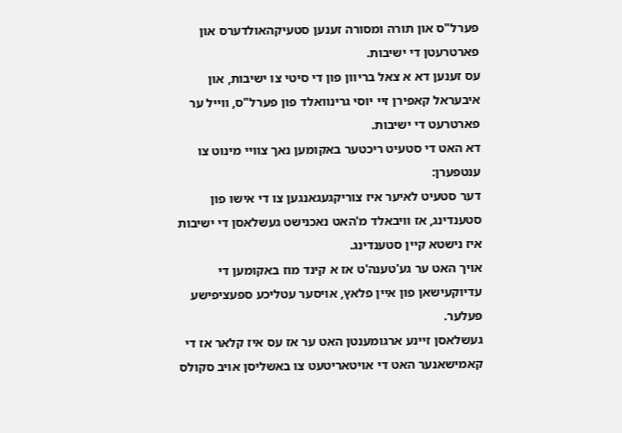פערל"ס און תורה ומסורה זענען סטעיקהאולדערס און פארטרעטן די ישיבות.
עס זענען דא א צאל בריוון פון די סיטי צו ישיבות, און איבעראל קאפירן זיי יוסי גרינוואלד פון פערל"ס, ווייל ער פארטרעט די ישיבות.
דא האט די סטעיט ריכטער באקומען נאך צוויי מינוט צו ענטפערן:
דער סטעיט לאיער איז צוריקגעגאנגען צו די אישו פון סטענדינג, אז וויבאלד מ'האט נאכנישט געשלאסן די ישיבות איז נישטא קיין סטענדינג.
אויך האט ער גע'טענה'ט אז א קינד מוז באקומען די עדיוקעישאן פון איין פלאץ, אויסער עטליכע ספעציפישע פעלער.
געשלאסן זיינע ארגומענטן האט ער אז עס איז קלאר אז די קאמישאנער האט די אויטאריטעט צו באשליסן אויב סקולס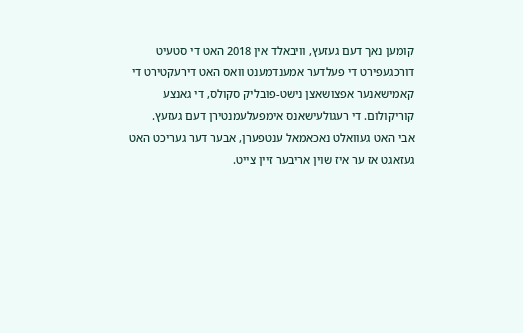קומען נאך דעם געזעץ, וויבאלד אין 2018 האט די סטעיט דורכגעפירט די פעלדער אמענדמענט וואס האט דירעקטירט די קאמישאנער אפצושאצן נישט-פובליק סקולס, די גאנצע קוריקולום. די רעגולעישאנס אימפעלעמנטירן דעם געזעץ.
אבי האט געוואלט נאכאמאל ענטפערן, אבער דער געריכט האט געזאגט אז ער איז שוין אריבער זיין צייט.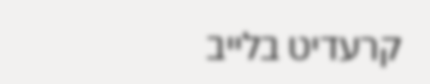קרעדיט בלייב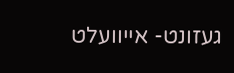געזונט- אייוועלט